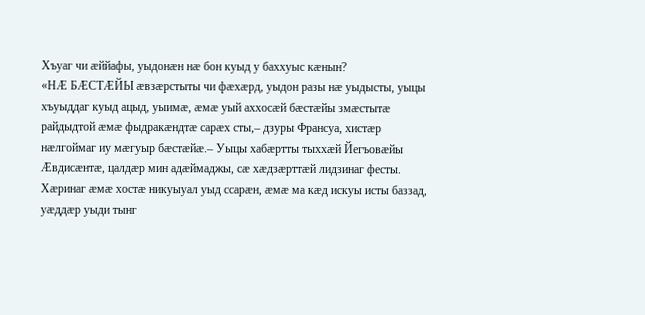Хъуаг чи ӕййафы, уыдонӕн нӕ бон куыд у баххуыс кӕнын?
«НӔ БӔСТӔЙЫ ӕвзӕрстыты чи фӕхӕрд, уыдон разы нӕ уыдысты, уыцы хъуыддаг куыд ацыд, уыимӕ, ӕмӕ уый аххосӕй бӕстӕйы змӕстытӕ райдыдтой ӕмӕ фыдракӕндтӕ сарӕх сты,– дзуры Франсуа, хистӕр нӕлгоймаг иу мӕгуыр бӕстӕйӕ.– Уыцы хабӕртты тыххӕй Йегъовӕйы Ӕвдисӕнтӕ, цалдӕр мин адӕймаджы, сӕ хӕдзӕрттӕй лидзинаг фесты. Хӕринаг ӕмӕ хостӕ никуыуал уыд ссарӕн, ӕмӕ ма кӕд искуы исты баззад, уӕддӕр уыди тынг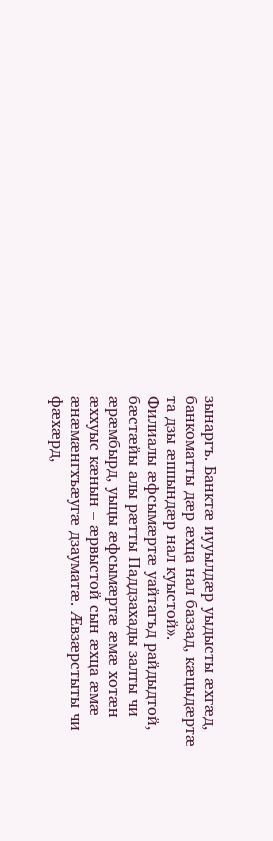зынаргъ. Банктӕ иууылдӕр уыдысты ӕхгӕд, банкоматты дӕр ӕхца нал баззад, кӕцыдӕртӕ та дзы ӕппындӕр нал куыстой».
Филиалы ӕфсымӕртӕ уайтагъд райдыдтой, бӕстӕйы алы рӕтты Паддзахады залты чи ӕрӕмбырд, уыцы ӕфсымӕртӕ ӕмӕ хотӕн ӕххуыс кӕнын – ӕрвыстой сын ӕхца ӕмӕ ӕнӕмӕнгхъӕугӕ дзауматӕ. Ӕвзӕрстыты чи фӕхӕрд,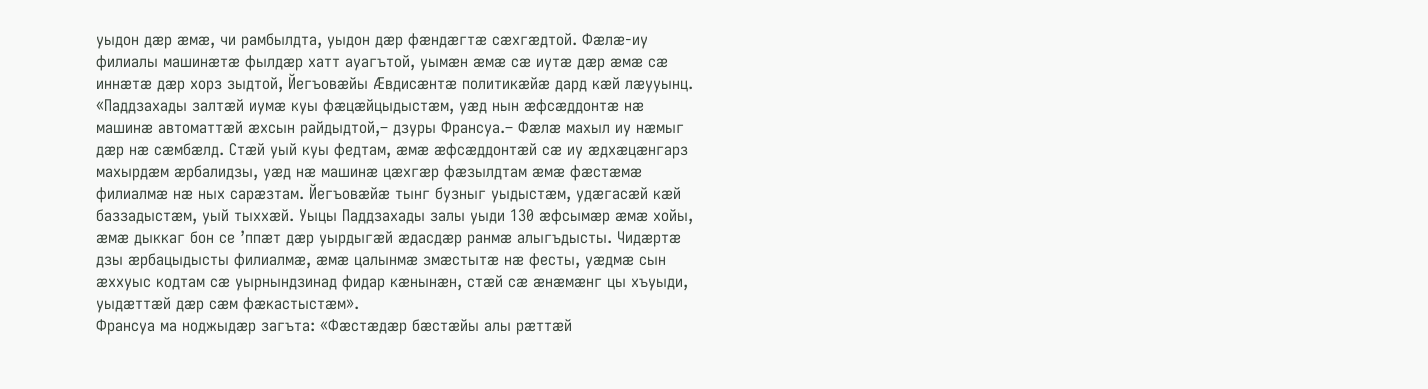уыдон дӕр ӕмӕ, чи рамбылдта, уыдон дӕр фӕндӕгтӕ сӕхгӕдтой. Фӕлӕ-иу филиалы машинӕтӕ фылдӕр хатт ауагътой, уымӕн ӕмӕ сӕ иутӕ дӕр ӕмӕ сӕ иннӕтӕ дӕр хорз зыдтой, Йегъовӕйы Ӕвдисӕнтӕ политикӕйӕ дард кӕй лӕууынц.
«Паддзахады залтӕй иумӕ куы фӕцӕйцыдыстӕм, уӕд нын ӕфсӕддонтӕ нӕ машинӕ автоматтӕй ӕхсын райдыдтой,– дзуры Франсуа.– Фӕлӕ махыл иу нӕмыг дӕр нӕ сӕмбӕлд. Стӕй уый куы федтам, ӕмӕ ӕфсӕддонтӕй сӕ иу ӕдхӕцӕнгарз махырдӕм ӕрбалидзы, уӕд нӕ машинӕ цӕхгӕр фӕзылдтам ӕмӕ фӕстӕмӕ филиалмӕ нӕ ных сарӕзтам. Йегъовӕйӕ тынг бузныг уыдыстӕм, удӕгасӕй кӕй баззадыстӕм, уый тыххӕй. Уыцы Паддзахады залы уыди 130 ӕфсымӕр ӕмӕ хойы, ӕмӕ дыккаг бон се ’ппӕт дӕр уырдыгӕй ӕдасдӕр ранмӕ алыгъдысты. Чидӕртӕ дзы ӕрбацыдысты филиалмӕ, ӕмӕ цалынмӕ змӕстытӕ нӕ фесты, уӕдмӕ сын ӕххуыс кодтам сӕ уырнындзинад фидар кӕнынӕн, стӕй сӕ ӕнӕмӕнг цы хъуыди, уыдӕттӕй дӕр сӕм фӕкастыстӕм».
Франсуа ма ноджыдӕр загъта: «Фӕстӕдӕр бӕстӕйы алы рӕттӕй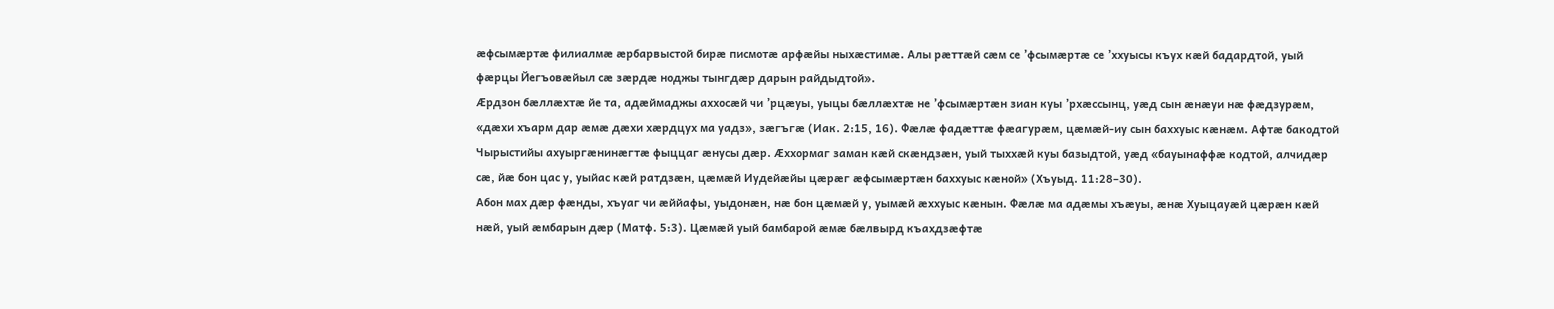ӕфсымӕртӕ филиалмӕ ӕрбарвыстой бирӕ писмотӕ арфӕйы ныхӕстимӕ. Алы рӕттӕй сӕм се ’фсымӕртӕ се ’ххуысы къух кӕй бадардтой, уый фӕрцы Йегъовӕйыл сӕ зӕрдӕ ноджы тынгдӕр дарын райдыдтой».
Ӕрдзон бӕллӕхтӕ йе та, адӕймаджы аххосӕй чи ’рцӕуы, уыцы бӕллӕхтӕ не ’фсымӕртӕн зиан куы ’рхӕссынц, уӕд сын ӕнӕуи нӕ фӕдзурӕм, «дӕхи хъарм дар ӕмӕ дӕхи хӕрдцух ма уадз», зӕгъгӕ (Иак. 2:15, 16). Фӕлӕ фадӕттӕ фӕагурӕм, цӕмӕй-иу сын баххуыс кӕнӕм. Афтӕ бакодтой Чырыстийы ахуыргӕнинӕгтӕ фыццаг ӕнусы дӕр. Ӕххормаг заман кӕй скӕндзӕн, уый тыххӕй куы базыдтой, уӕд «бауынаффӕ кодтой, алчидӕр сӕ, йӕ бон цас у, уыйас кӕй ратдзӕн, цӕмӕй Иудейӕйы цӕрӕг ӕфсымӕртӕн баххуыс кӕной» (Хъуыд. 11:28–30).
Абон мах дӕр фӕнды, хъуаг чи ӕййафы, уыдонӕн, нӕ бон цӕмӕй у, уымӕй ӕххуыс кӕнын. Фӕлӕ ма адӕмы хъӕуы, ӕнӕ Хуыцауӕй цӕрӕн кӕй нӕй, уый ӕмбарын дӕр (Матф. 5:3). Цӕмӕй уый бамбарой ӕмӕ бӕлвырд къахдзӕфтӕ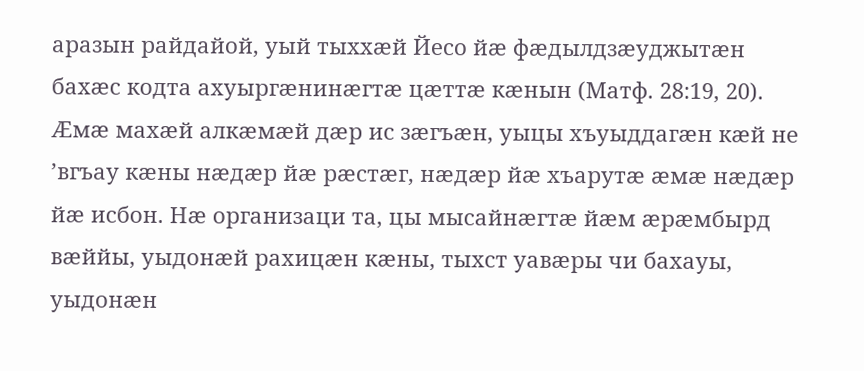аразын райдайой, уый тыххӕй Йесо йӕ фӕдылдзӕуджытӕн бахӕс кодта ахуыргӕнинӕгтӕ цӕттӕ кӕнын (Матф. 28:19, 20). Ӕмӕ махӕй алкӕмӕй дӕр ис зӕгъӕн, уыцы хъуыддагӕн кӕй не ’вгъау кӕны нӕдӕр йӕ рӕстӕг, нӕдӕр йӕ хъарутӕ ӕмӕ нӕдӕр йӕ исбон. Нӕ организаци та, цы мысайнӕгтӕ йӕм ӕрӕмбырд вӕййы, уыдонӕй рахицӕн кӕны, тыхст уавӕры чи бахауы, уыдонӕн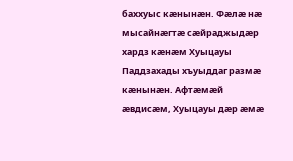баххуыс кӕнынӕн. Фӕлӕ нӕ мысайнӕгтӕ сӕйраджыдӕр хардз кӕнӕм Хуыцауы Паддзахады хъуыддаг размӕ кӕнынӕн. Афтӕмӕй ӕвдисӕм, Хуыцауы дӕр ӕмӕ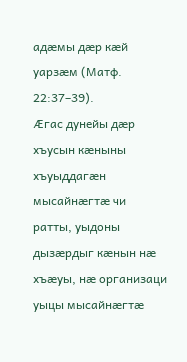адӕмы дӕр кӕй уарзӕм (Матф. 22:37–39).
Ӕгас дунейы дӕр хъусын кӕныны хъуыддагӕн мысайнӕгтӕ чи ратты, уыдоны дызӕрдыг кӕнын нӕ хъӕуы, нӕ организаци уыцы мысайнӕгтӕ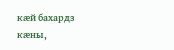кӕй бахардз кӕны,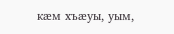кӕм хъӕуы, уым,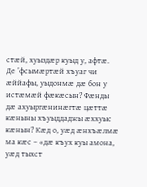стӕй, хуыздӕр куыд у, афтӕ. Де ’фсымӕртӕй хъуаг чи ӕййафы, уыдонмӕ дӕ бон у истӕмӕй фӕкӕсын? Фӕнды дӕ ахуыргӕнинӕгтӕ цӕттӕ кӕныны хъуыддаджы ӕххуыс кӕнын? Кӕд о, уӕд ӕнхъӕлмӕ ма кӕс – «дӕ къух куы амона, уӕд тыхст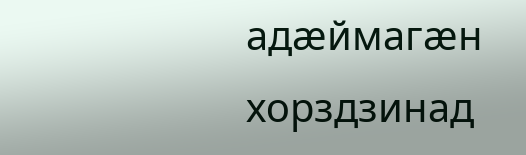адӕймагӕн хорздзинад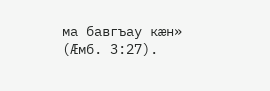ма бавгъау кӕн» (Ӕмб. 3:27).